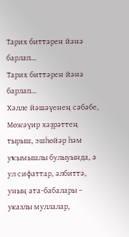Тарих биттәрен йәнә барлап...
Тарих биттәрен йәнә барлап...
Хәлле йәшәүенең сәбәбе, Мөжәүир хәҙрәттең тырыш, эшһөйәр һәм уҡымышлы булыуында, ә ул сифаттар, әлбиттә, уның ата-бабалары – указлы муллалар,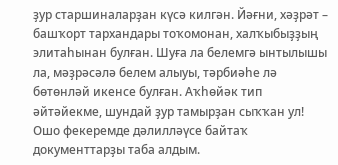ҙур старшиналарҙан күсә килгән. Йәғни, хәҙрәт – башҡорт тархандары тоҡомонан, халҡыбыҙҙың элитаһынан булған. Шуға ла белемгә ынтылышы ла, мәҙрәсәлә белем алыуы, тәрбиәһе лә бөтөнләй икенсе булған. Аҡһөйәк тип әйтәйекме, шундай ҙур тамырҙан сыҡҡан ул! Ошо фекеремде дәлилләүсе байтаҡ документтарҙы таба алдым.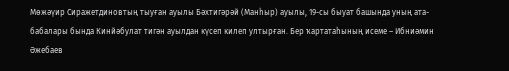Мөжәүир Сиражетдиновтың тыуған ауылы Бәхтигәрәй (Манһыр) ауылы, 19-сы быуат башында уның ата-бабалары бында Кинйәбулат тигән ауылдан күсеп килеп ултырған. Бер ҡартатаһының исеме – Ибниәмин Әжебаев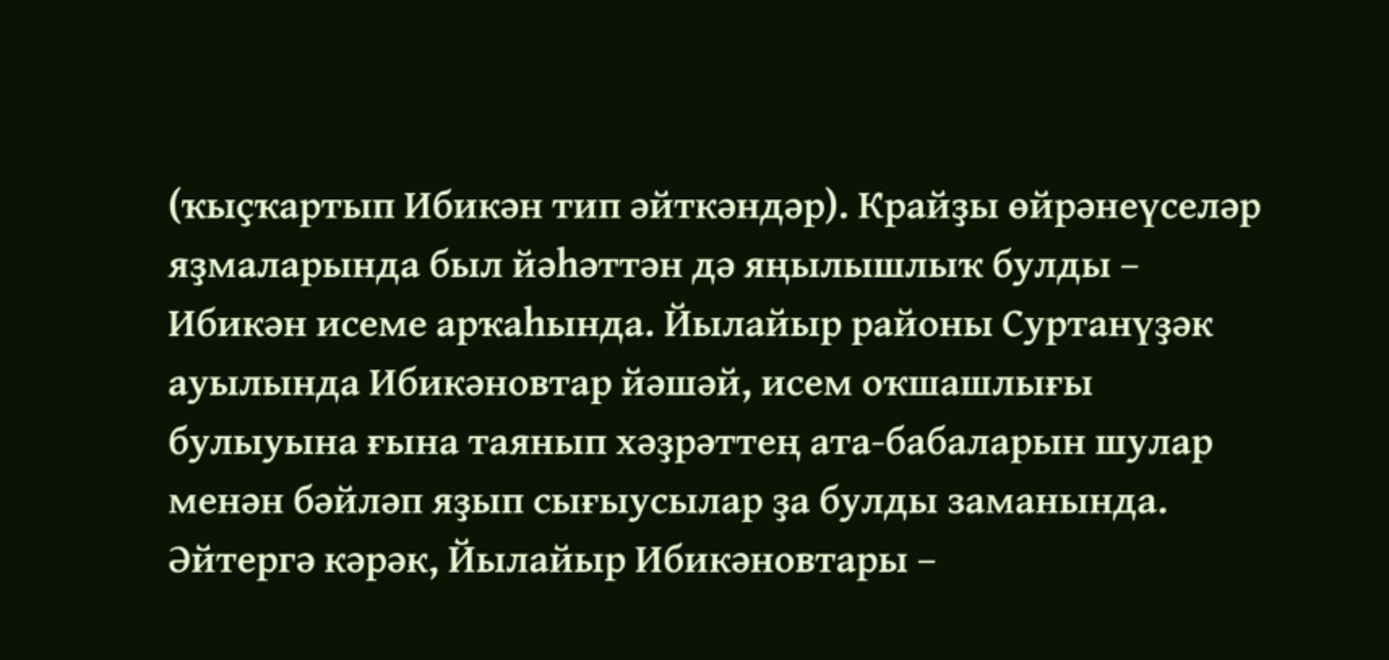(ҡыҫҡартып Ибикән тип әйткәндәр). Крайҙы өйрәнеүселәр яҙмаларында был йәһәттән дә яңылышлыҡ булды – Ибикән исеме арҡаһында. Йылайыр районы Суртанүҙәк ауылында Ибикәновтар йәшәй, исем оҡшашлығы булыуына ғына таянып хәҙрәттең ата-бабаларын шулар менән бәйләп яҙып сығыусылар ҙа булды заманында. Әйтергә кәрәк, Йылайыр Ибикәновтары –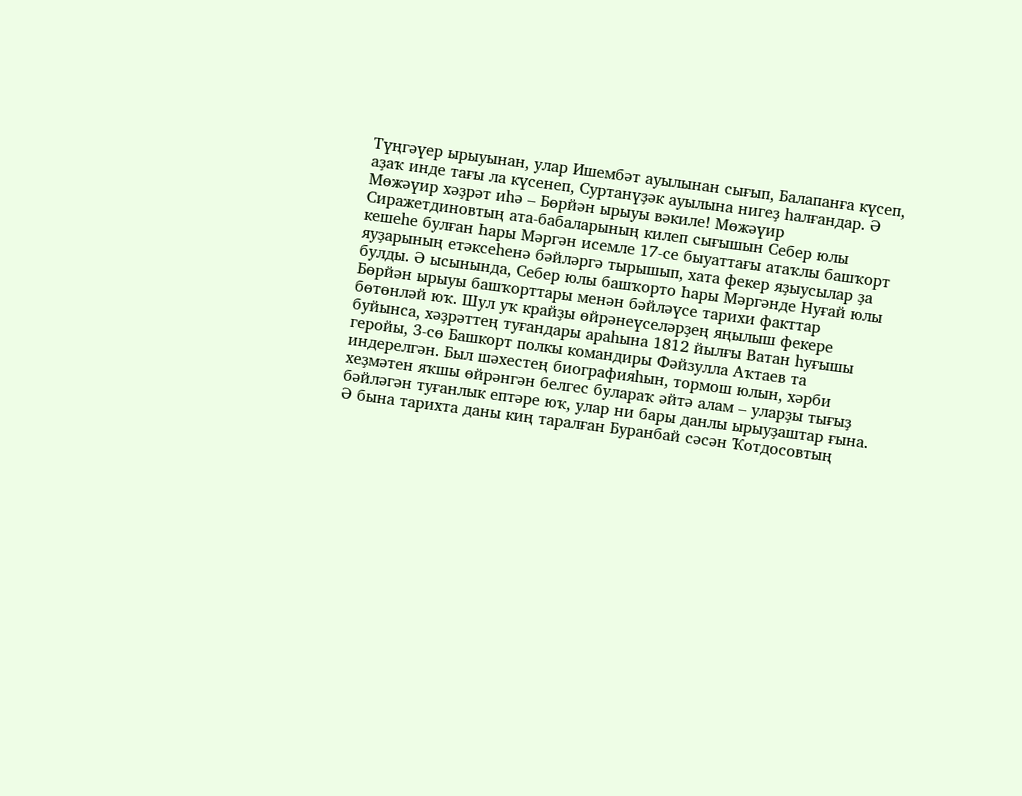Түңгәүер ырыуынан, улар Ишембәт ауылынан сығып, Балапанға күсеп, аҙаҡ инде тағы ла күсенеп, Суртанүҙәк ауылына нигеҙ һалғандар. Ә Мөжәүир хәҙрәт иһә – Бөрйән ырыуы вәкиле! Мөжәүир Сиражетдиновтың ата-бабаларының килеп сығышын Себер юлы кешеһе булған Һары Мәргән исемле 17-се быуаттағы атаҡлы башҡорт яуҙарының етәксеһенә бәйләргә тырышып, хата фекер яҙыусылар ҙа булды. Ә ысынында, Себер юлы башҡорто Һары Мәргәнде Нуғай юлы Бөрйән ырыуы башҡорттары менән бәйләүсе тарихи факттар бөтөнләй юҡ. Шул уҡ крайҙы өйрәнеүселәрҙең яңылыш фекере буйынса, хәҙрәттең туғандары араһына 1812 йылғы Ватан һуғышы геройы, 3-сө Башкорт полкы командиры Фәйзулла Аҡтаев та индерелгән. Был шәхестең биографияһын, тормош юлын, хәрби хеҙмәтен яҡшы өйрәнгән белгес булараҡ әйтә алам – уларҙы тығыҙ бәйләгән туғанлык ептәре юҡ, улар ни бары данлы ырыуҙаштар ғына. Ә бына тарихта даны киң таралған Буранбай сәсән Ҡотдосовтың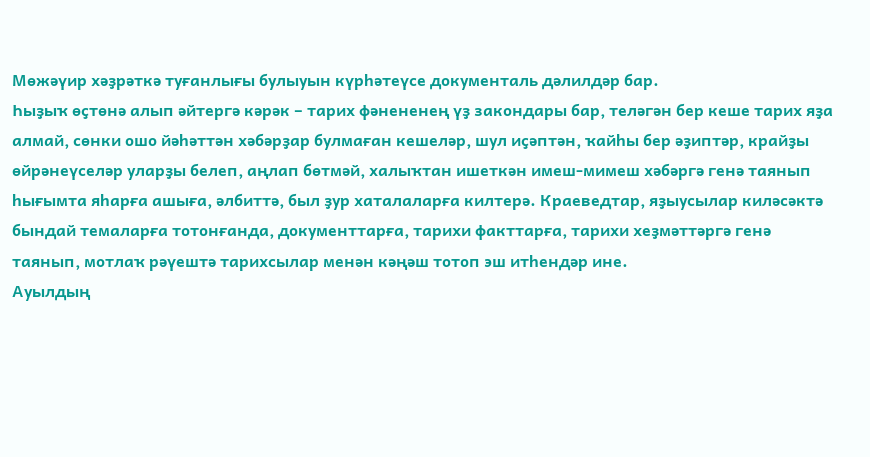Мөжәүир хәҙрәткә туғанлығы булыуын күрһәтеүсе документаль дәлилдәр бар.
Һыҙыҡ өҫтөнә алып әйтергә кәрәк – тарих фәнененең үҙ закондары бар, теләгән бер кеше тарих яҙа алмай, сөнки ошо йәһәттән хәбәрҙар булмаған кешеләр, шул иҫәптән, ҡайһы бер әҙиптәр, крайҙы өйрәнеүселәр уларҙы белеп, аңлап бөтмәй, халыҡтан ишеткән имеш-мимеш хәбәргә генә таянып һығымта яһарға ашыға, әлбиттә, был ҙур хаталаларға килтерә. Краеведтар, яҙыусылар киләсәктә бындай темаларға тотонғанда, документтарға, тарихи факттарға, тарихи хеҙмәттәргә генә таянып, мотлаҡ рәүештә тарихсылар менән кәңәш тотоп эш итһендәр ине.
Ауылдың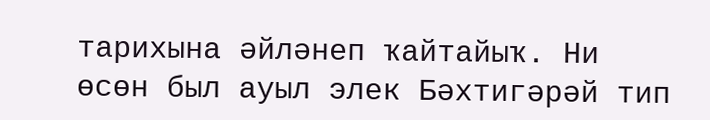тарихына әйләнеп ҡайтайыҡ. Ни өсөн был ауыл элек Бәхтигәрәй тип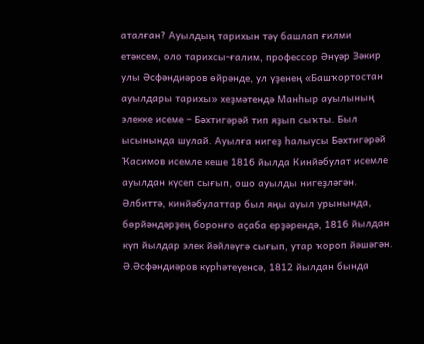аталған? Ауылдың тарихын тәү башлап ғилми етәксем, оло тарихсы-ғалим, профессор Әнүәр Зәкир улы Әсфәндиәров өйрәнде, ул үҙенең «Башҡортостан ауылдары тарихы» хеҙмәтендә Манһыр ауылының элекке исеме – Бәхтигәрәй тип яҙып сыҡты. Был ысынында шулай. Ауылға нигеҙ һалыусы Бәхтигәрәй Ҡасимов исемле кеше 1816 йылда Кинйәбулат исемле ауылдан күсеп сығып, ошо ауылды нигеҙләгән. Әлбиттә, кинйәбулаттар был яңы ауыл урынында, бөрйәндәрҙең боронғо аҫаба ерҙәрендә, 1816 йылдан күп йылдар элек йәйләүгә сығып, утар ҡороп йәшәгән. Ә.Әсфәндиәров күрһәтеүенсә, 1812 йылдан бында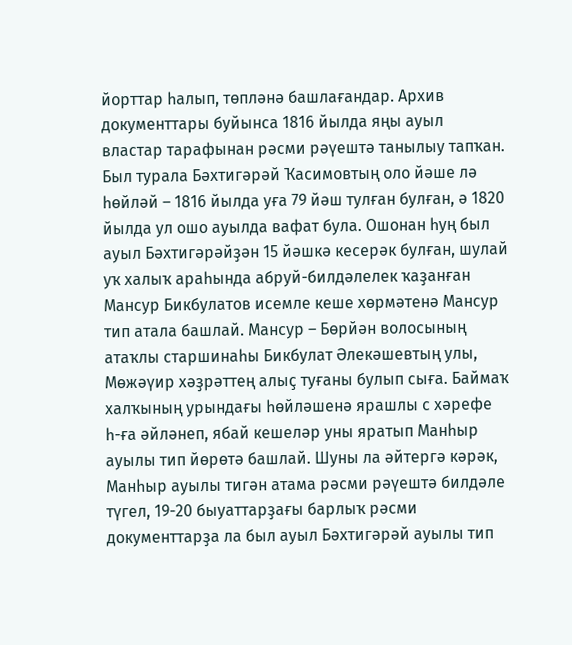йорттар һалып, төпләнә башлағандар. Архив документтары буйынса 1816 йылда яңы ауыл властар тарафынан рәсми рәүештә танылыу тапҡан. Был турала Бәхтигәрәй Ҡасимовтың оло йәше лә һөйләй – 1816 йылда уға 79 йәш тулған булған, ә 1820 йылда ул ошо ауылда вафат була. Ошонан һуң был ауыл Бәхтигәрәйҙән 15 йәшкә кесерәк булған, шулай уҡ халыҡ араһында абруй-билдәлелек ҡаҙанған Мансур Бикбулатов исемле кеше хөрмәтенә Мансур тип атала башлай. Мансур – Бөрйән волосының атаҡлы старшинаһы Бикбулат Әлекәшевтың улы, Мөжәүир хәҙрәттең алыҫ туғаны булып сыға. Баймаҡ халҡының урындағы һөйләшенә ярашлы с хәрефе һ-ға әйләнеп, ябай кешеләр уны яратып Манһыр ауылы тип йөрөтә башлай. Шуны ла әйтергә кәрәк, Манһыр ауылы тигән атама рәсми рәүештә билдәле түгел, 19-20 быуаттарҙағы барлыҡ рәсми документтарҙа ла был ауыл Бәхтигәрәй ауылы тип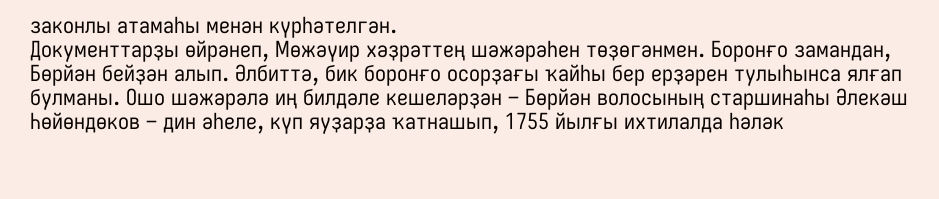законлы атамаһы менән күрһәтелгән.
Документтарҙы өйрәнеп, Мөжәүир хәҙрәттең шәжәрәһен төҙөгәнмен. Боронғо замандан, Бөрйән бейҙән алып. Әлбиттә, бик боронғо осорҙағы ҡайһы бер ерҙәрен тулыһынса ялғап булманы. Ошо шәжәрәлә иң билдәле кешеләрҙән – Бөрйән волосының старшинаһы Әлекәш Һөйөндөков – дин әһеле, күп яуҙарҙа ҡатнашып, 1755 йылғы ихтилалда һәләк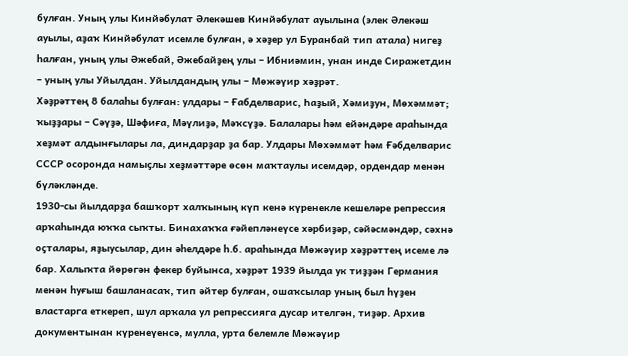булған. Уның улы Кинйәбулат Әлекәшев Кинйәбулат ауылына (элек Әлекәш ауылы, аҙаҡ Кинйәбулат исемле булған, ә хәҙер ул Буранбай тип атала) нигеҙ һалған, уның улы Әжебай, Әжебайҙең улы – Ибниәмин, унан инде Сиражетдин – уның улы Уйылдан. Уйылдандың улы – Мөжәүир хәҙрәт.
Хәҙрәттең 8 балаһы булған: улдары – Ғабделварис, Һаҙый, Хәмиҙун, Мөхәммәт; ҡыҙҙары – Сәүҙә, Шәфиға, Мәүлиҙә, Мәҡсүҙә. Балалары һәм ейәндәре араһында хеҙмәт алдынғылары ла, диндарҙар ҙа бар. Улдары Мөхәммәт һәм Ғәбделварис СССР осоронда намыҫлы хеҙмәттәре өсөн маҡтаулы исемдәр, ордендар менән бүләкләнде.
1930-сы йылдарҙа башҡорт халҡының күп кенә күренекле кешеләре репрессия арҡаһында юҡҡа сыҡты. Бинахаҡҡа ғәйепләнеүсе хәрбиҙәр, сәйәсмәндәр, сәхнә оҫталары, яҙыусылар, дин әһелдәре һ.б. араһында Мөжәүир хәҙрәттең исеме лә бар. Халыҡта йөрөгән фекер буйынса, хәҙрәт 1939 йылда ук тиҙҙән Германия менән һуғыш башланасаҡ, тип әйтер булған, ошаҡсылар уның был һүҙен властарга еткереп, шул арҡала ул репрессияга дусар ителгән, тиҙәр. Архив документынан күренеүенсә, мулла, урта белемле Мөжәүир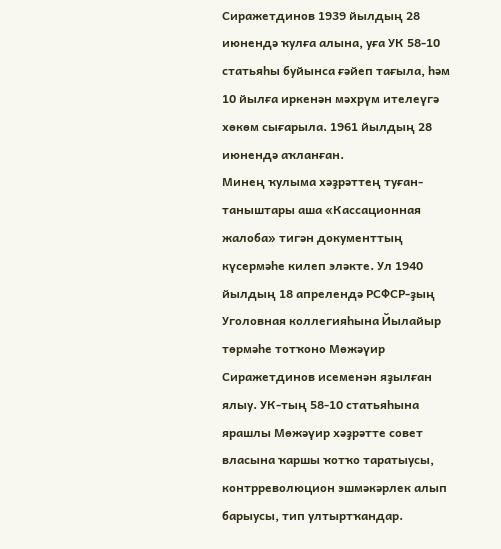Сиражетдинов 1939 йылдың 28 июнендә ҡулға алына, уға УК 58-10 статьяһы буйынса ғәйеп тағыла, һәм 10 йылға иркенән мәхрүм ителеүгә хөкөм сығарыла. 1961 йылдың 28 июнендә аҡланған.
Минең ҡулыма хәҙрәттең туған-таныштары аша «Кассационная жалоба» тигән документтың күсермәһе килеп эләкте. Ул 1940 йылдың 18 апрелендә РСФСР-ҙың Уголовная коллегияһына Йылайыр төрмәһе тотҡоно Мөжәүир Сиражетдинов исеменән яҙылған ялыу. УК-тың 58-10 статьяһына ярашлы Мөжәүир хәҙрәтте совет власына ҡаршы ҡотҡо таратыусы, контрреволюцион эшмәкәрлек алып барыусы, тип ултыртҡандар.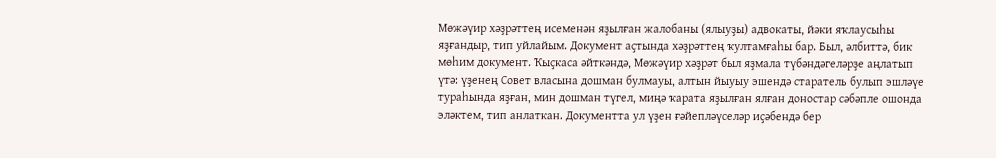Мөжәүир хәҙрәттең исеменән яҙылған жалобаны (ялыуҙы) адвокаты, йәки яҡлаусыһы яҙғандыр, тип уйлайым. Документ аҫтында хәҙрәттең ҡултамғаһы бар. Был, әлбиттә, бик мөһим документ. Ҡыҫкаса әйткәндә, Мөжәүир хәҙрәт был яҙмала түбәндәгеләрҙе аңлатып үтә: үҙенең Совет власына дошман булмауы, алтын йыуыу эшендә старатель булып эшләүе тураһында яҙған, мин дошман түгел, миңә ҡарата яҙылған ялған доностар сәбәпле ошонда эләктем, тип анлаткан. Документта ул үҙен ғәйепләүселәр иҫәбендә бер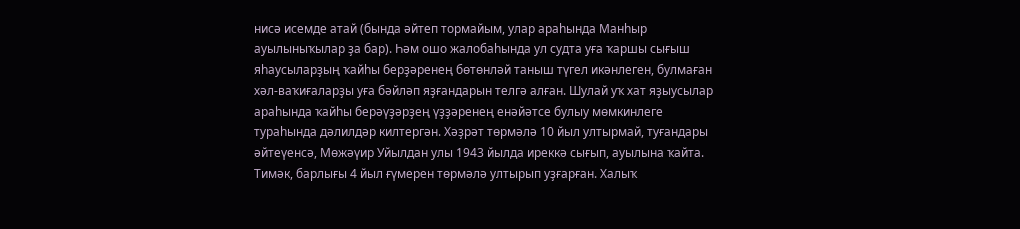нисә исемде атай (бында әйтеп тормайым, улар араһында Манһыр ауылыныҡылар ҙа бар). Һәм ошо жалобаһында ул судта уға ҡаршы сығыш яһаусыларҙың ҡайһы берҙәренең бөтөнләй таныш түгел икәнлеген, булмаған хәл-ваҡиғаларҙы уға бәйләп яҙғандарын телгә алған. Шулай уҡ хат яҙыусылар араһында ҡайһы берәүҙәрҙең үҙҙәренең енәйәтсе булыу мөмкинлеге тураһында дәлилдәр килтергән. Хәҙрәт төрмәлә 10 йыл ултырмай, туғандары әйтеүенсә, Мөжәүир Уйылдан улы 1943 йылда иреккә сығып, ауылына ҡайта. Тимәк, барлығы 4 йыл ғүмерен төрмәлә ултырып уҙғарған. Халыҡ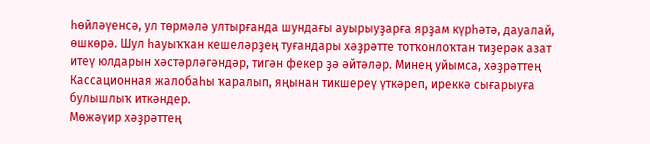һөйләүенсә, ул төрмәлә ултырғанда шундағы ауырыуҙарға ярҙам күрһәтә, дауалай, өшкөрә. Шул һауыҡҡан кешеләрҙең туғандары хәҙрәтте тотҡонлоҡтан тиҙерәк азат итеү юлдарын хәстәрләгәндәр, тигән фекер ҙә әйтәләр. Минең уйымса, хәҙрәттең Кассационная жалобаһы ҡаралып, яңынан тикшереү үткәреп, иреккә сығарыуға булышлыҡ иткәндер.
Мөжәүир хәҙрәттең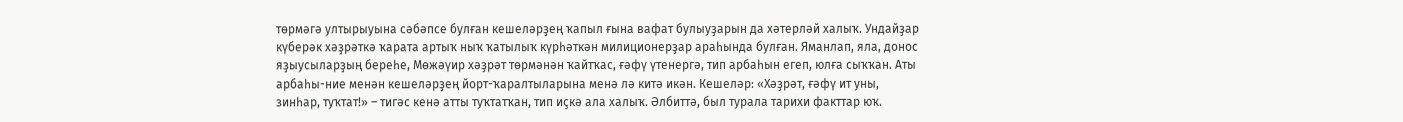төрмәгә ултырыуына сәбәпсе булған кешеләрҙең ҡапыл ғына вафат булыуҙарын да хәтерләй халыҡ. Ундайҙар күберәк хәҙрәткә ҡарата артыҡ ныҡ ҡатылыҡ күрһәткән милиционерҙар араһында булған. Яманлап, яла, донос яҙыусыларҙың береһе, Мөжәүир хәҙрәт төрмәнән ҡайтҡас, ғәфү үтенергә, тип арбаһын егеп, юлға сыҡҡан. Аты арбаһы-ние менән кешеләрҙең йорт-ҡаралтыларына менә лә китә икән. Кешеләр: «Хәҙрәт, ғәфү ит уны, зинһар, туҡтат!» – тигәс кенә атты туҡтатҡан, тип иҫкә ала халыҡ. Әлбиттә, был турала тарихи факттар юҡ.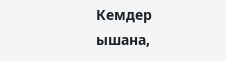Кемдер ышана,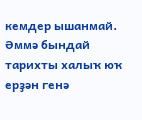кемдер ышанмай. Әммә бындай тарихты халыҡ юҡ ерҙән генә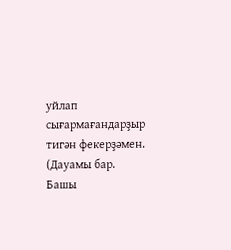уйлап сығармағандарҙыр тигән фекерҙәмен.
(Дауамы бар. Башы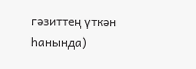гәзиттең үткән һанында)